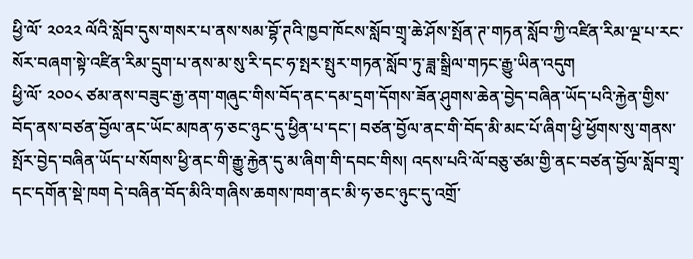ཕྱི་ལོ་ ༢༠༢༢ ལོའི་སློབ་དུས་གསར་པ་ནས་སམ་བྷོ་ཊའི་ཁྱབ་ཁོངས་སློབ་གྲྭ་ཆེ་ཤོས་སྤོན་ཊ་གཏན་སློབ་ཀྱི་འཛིན་རིམ་ལྔ་པ་རང་སོར་བཞག་སྟེ་འཛིན་རིམ་དྲུག་པ་ནས་མ་སུ་རི་དང་ཧ་སྤར་སྤུར་གཏན་སློབ་ཏུ་ཟླ་སྒྲིལ་གཏང་རྒྱུ་ཡིན་འདུག
ཕྱི་ལོ་ ༢༠༠༨ ཙམ་ནས་བཟུང་རྒྱ་ནག་གཞུང་གིས་བོད་ནང་དམ་དྲག་དོགས་ཟོན་ཤུགས་ཆེན་བྱེད་བཞིན་ཡོད་པའི་རྐྱེན་གྱིས་བོད་ནས་བཙན་བྱོལ་ནང་ཡོང་མཁན་ཧ་ཅང་ཉུང་དུ་ཕྱིན་པ་དང་། བཙན་བྱོལ་ནང་གི་བོད་མི་མང་པོ་ཞིག་ཕྱི་ཕྱོགས་སུ་གནས་སྤོར་བྱེད་བཞིན་ཡོད་པ་སོགས་ཕྱི་ནང་གི་རྒྱུ་རྐྱེན་དུ་མ་ཞིག་གི་དབང་གིས། འདས་པའི་ལོ་བཅུ་ཙམ་གྱི་ནང་བཙན་བྱོལ་སློབ་གྲྭ་དང་དགོན་སྡེ་ཁག དེ་བཞིན་བོད་མིའི་གཞིས་ཆགས་ཁག་ནང་མི་ཧ་ཅང་ཉུང་དུ་འགྲོ་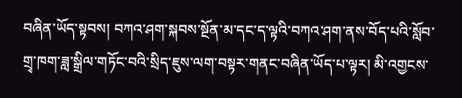བཞིན་ཡོད་སྟབས། བཀའ་ཤག་སྐབས་སྔོན་མ་དང་ད་ལྟའི་བཀའ་ཤག་ནས་བོད་པའི་སློབ་གྲྭ་ཁག་ཟླ་སྒྲིལ་གཏོང་བའི་སྲིད་ཇུས་ལག་བསྟར་གནང་བཞིན་ཡོད་པ་ལྟར། མི་འགྱངས་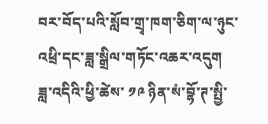བར་བོད་པའི་སློབ་གྲྭ་ཁག་ཅིག་ལ་ཉུང་འཕྲི་དང་ཟླ་སྒྲིལ་གཏོང་འཆར་འདུག
ཟླ་འདིའི་ཕྱི་ཚེས་ ༡༩ ཉིན་སཾ་བྷོ་ཊ་སྤྱི་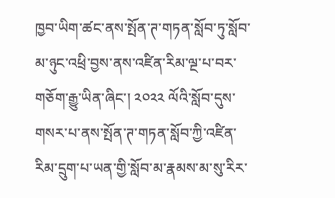ཁྱབ་ཡིག་ཚང་ནས་སྤོན་ཊ་གཏན་སློབ་ཏུ་སློབ་མ་ཉུང་འཕྲི་བྱས་ནས་འཛིན་རིམ་ལྔ་པ་བར་གཅོག་རྒྱུ་ཡིན་ཞིང་། ༢༠༢༢ ལོའི་སློབ་དུས་གསར་པ་ནས་སྤོན་ཊ་གཏན་སློབ་ཀྱི་འཛིན་རིམ་དྲུག་པ་ཡན་གྱི་སློབ་མ་རྣམས་མ་སུ་རིར་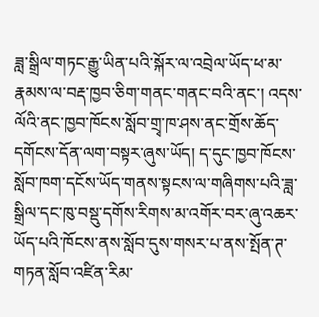ཟླ་སྒྲིལ་གཏང་རྒྱུ་ཡིན་པའི་སྐོར་ལ་འབྲེལ་ཡོད་ཕ་མ་རྣམས་ལ་བརྡ་ཁྱབ་ཅིག་གནང་གནང་བའི་ནང་། འདས་ལོའི་ནང་ཁྱབ་ཁོངས་སློབ་གྲྭ་ཁ་ཤས་ནང་གྲོས་ཆོད་དགོངས་དོན་ལག་བསྟར་ཞུས་ཡོད། ད་དུང་ཁྱབ་ཁོངས་སློབ་ཁག་དངོས་ཡོད་གནས་སྟངས་ལ་གཞིགས་པའི་ཟླ་སྒྲིལ་དང་ཁུ་བསྡུ་དགོས་རིགས་མ་འགོར་བར་ཞུ་འཆར་ཡོད་པའི་ཁོངས་ནས་སློབ་དུས་གསར་པ་ནས་སྤོན་ཊ་གཏན་སློབ་འཛིན་རིམ་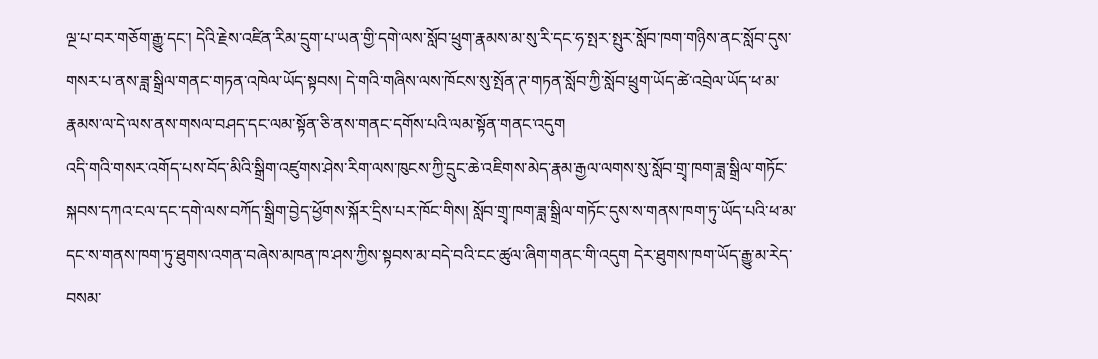ལྔ་པ་བར་གཅོག་རྒྱུ་དང་། དེའི་རྗེས་འཛིན་རིམ་དྲུག་པ་ཡན་གྱི་དགེ་ལས་སློབ་ཕྲུག་རྣམས་མ་སུ་རི་དང་ཧ་སྤར་སྤུར་སློབ་ཁག་གཉིས་ནང་སློབ་དུས་གསར་པ་ནས་ཟླ་སྒྲིལ་གནང་གཏན་འཁེལ་ཡོད་སྟབས། དེ་གའི་གཞིས་ལས་ཁོངས་སུ་སྤོན་ཊ་གཏན་སློབ་ཀྱི་སློབ་ཕྲུག་ཡོད་ཚེ་འབྲེལ་ཡོད་ཕ་མ་རྣམས་ལ་དེ་ལས་ནས་གསལ་བཤད་དང་ལམ་སྟོན་ཅི་ནས་གནང་དགོས་པའི་ལམ་སྟོན་གནང་འདུག
འདི་གའི་གསར་འགོད་པས་བོད་མིའི་སྒྲིག་འཛུགས་ཤེས་རིག་ལས་ཁུངས་ཀྱི་དྲུང་ཆེ་འཇིགས་མེད་རྣམ་རྒྱལ་ལགས་སུ་སློབ་གྲྭ་ཁག་ཟླ་སྒྲིལ་གཏོང་སྐབས་དཀའ་ངལ་དང་དགེ་ལས་བཀོད་སྒྲིག་བྱེད་ཕྱོགས་སྐོར་དྲིས་པར་ཁོང་གིས། སློབ་གྲྭ་ཁག་ཟླ་སྒྲིལ་གཏོང་དུས་ས་གནས་ཁག་ཏུ་ཡོད་པའི་ཕ་མ་དང་ས་གནས་ཁག་ཏུ་ཐུགས་འགན་བཞེས་མཁན་ཁ་ཤས་ཀྱིས་སྟབས་མ་བདེ་བའི་ངང་ཚུལ་ཞིག་གནང་གི་འདུག དེར་ཐུགས་ཁག་ཡོད་རྒྱུ་མ་རེད་བསམ་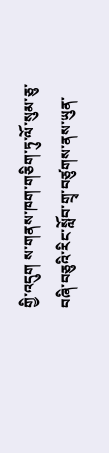གྱི་འདུག ས་གནས་ཁག་གཅིག་ཏུ་ལོ་སུམ་ཅུ་བཞི་བཅུའི་རིང་སློབ་གྲྭ་བཙུགས་ནས་ཡུན་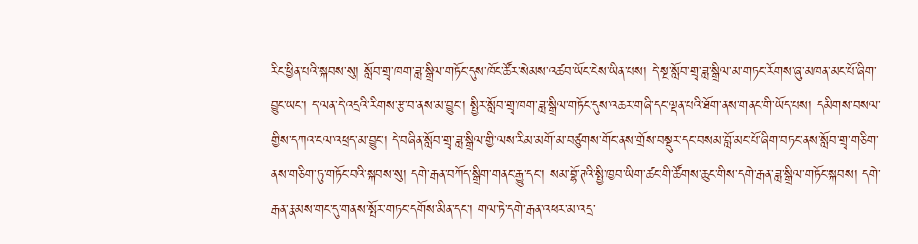རིང་ཕྱིན་པའི་སྐབས་སུ། སློབ་གྲྭ་ཁག་ཟླ་སྒྲིལ་གཏོང་དུས་ཁོང་ཚོར་སེམས་འཚབ་ཡོང་ངེས་ཡིན་པས། དེ་སྔ་སློབ་གྲྭ་ཟླ་སྒྲིལ་མ་གཏང་རོགས་ཞུ་མཁན་མང་པོ་ཞིག་བྱུང་ཡང་། ད་ལན་དེ་འདྲའི་རིགས་རྩ་བ་ནས་མ་བྱུང་། སྤྱིར་སློབ་གྲྭ་ཁག་ཟླ་སྒྲིལ་གཏོང་དུས་འཆར་གཞི་དང་ལྡན་པའི་ཐོག་ནས་གནང་གི་ཡོད་པས། དམིགས་བསལ་གྱིས་དཀའ་ངལ་འཕྲད་མ་བྱུང་། དེ་བཞིན་སློབ་གྲྭ་ཟླ་སྒྲིལ་གྱི་ལས་རིམ་མགོ་མ་བཙུགས་གོང་ནས་གྲོས་བསྡུར་དང་བསམ་བློ་མང་པོ་ཞིག་བཏང་ནས་སློབ་གྲྭ་གཅིག་ནས་གཅིག་ཏུ་གཏོང་བའི་སྐབས་སུ། དགེ་རྒན་བཀོད་སྒྲིག་གནང་རྒྱུ་དང་། སམ་བྷོ་ཊའི་སྤྱི་ཁྱབ་ཡིག་ཚང་གི་ཚོགས་ཆུང་གིས་དགེ་རྒན་ཟླ་སྒྲིལ་གཏོང་སྐབས། དགེ་རྒན་རྣམས་གང་དུ་གནས་སྤོར་གཏང་དགོས་མིན་དང་། གལ་ཏེ་དགེ་རྒན་འཕར་མ་འདྲ་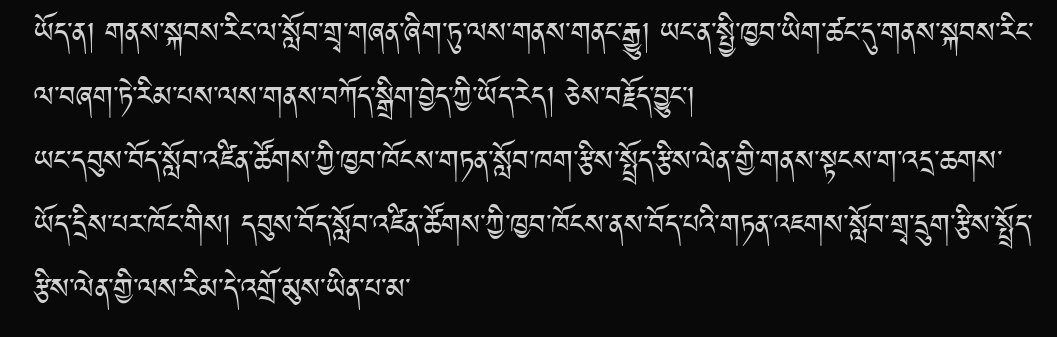ཡོད་ན། གནས་སྐབས་རིང་ལ་སློབ་གྲྭ་གཞན་ཞིག་ཏུ་ལས་གནས་གནང་རྒྱུ། ཡང་ན་སྤྱི་ཁྱབ་ཡིག་ཚང་དུ་གནས་སྐབས་རིང་ལ་བཞག་ཏེ་རིམ་པས་ལས་གནས་བཀོད་སྒྲིག་བྱེད་ཀྱི་ཡོད་རེད། ཅེས་བརྗོད་བྱུང་།
ཡང་དབུས་བོད་སློབ་འཛིན་ཚོགས་ཀྱི་ཁྱབ་ཁོངས་གཏན་སློབ་ཁག་རྩིས་སྤྲོད་རྩིས་ལེན་གྱི་གནས་སྟངས་ག་འདྲ་ཆགས་ཡོད་དྲིས་པར་ཁོང་གིས། དབུས་བོད་སློབ་འཛིན་ཚོགས་ཀྱི་ཁྱབ་ཁོངས་ནས་བོད་པའི་གཏན་འཇགས་སློབ་གྲྭ་དྲུག་རྩིས་སྤྲོད་རྩིས་ལེན་གྱི་ལས་རིམ་དེ་འགྲོ་མུས་ཡིན་པ་མ་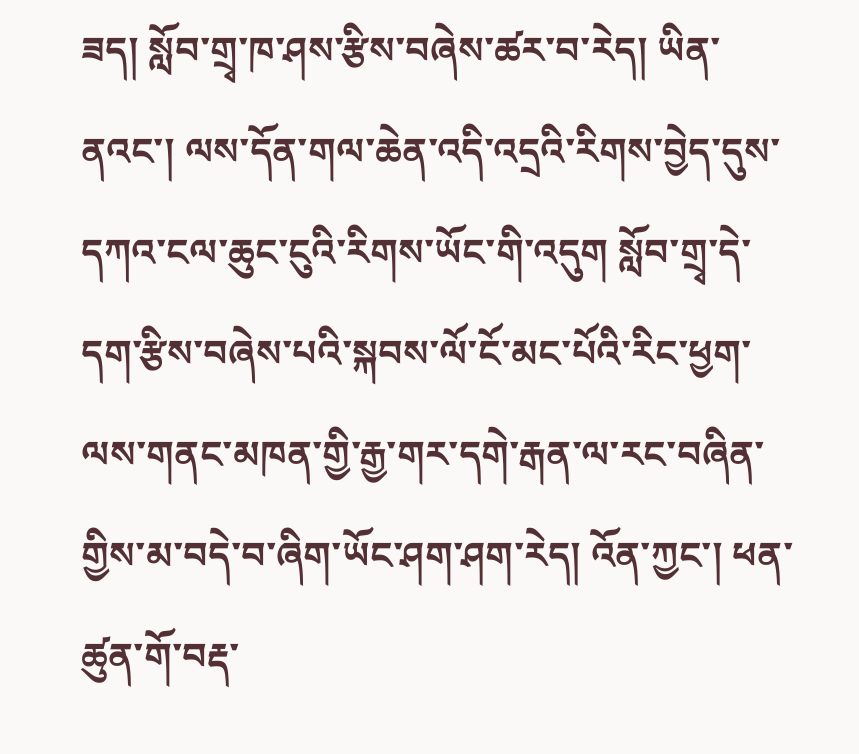ཟད། སློབ་གྲྭ་ཁ་ཤས་རྩིས་བཞེས་ཚར་བ་རེད། ཡིན་ནའང་། ལས་དོན་གལ་ཆེན་འདི་འདྲའི་རིགས་བྱེད་དུས་དཀའ་ངལ་ཆུང་ངུའི་རིགས་ཡོང་གི་འདུག སློབ་གྲྭ་དེ་དག་རྩིས་བཞེས་པའི་སྐབས་ལོ་ངོ་མང་པོའི་རིང་ཕྱག་ལས་གནང་མཁན་གྱི་རྒྱ་གར་དགེ་རྒན་ལ་རང་བཞིན་གྱིས་མ་བདེ་བ་ཞིག་ཡོང་ཤག་ཤག་རེད། འོན་ཀྱང་། ཕན་ཚུན་གོ་བརྡ་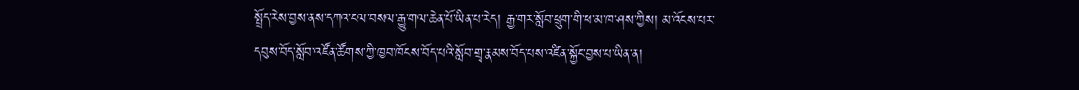སྤྲོད་རེས་བྱས་ནས་དཀའ་ངལ་བསལ་རྒྱུ་གལ་ཆེན་པོ་ཡིན་པ་རེད། རྒྱ་གར་སློབ་ཕྲུག་གི་ཕ་མ་ཁ་ཤས་ཀྱིས། མ་འོངས་པར་དབུས་བོད་སློབ་འཛོན་ཚོགས་ཀྱི་ཁྱབ་ཁོངས་བོད་པའི་སློབ་གྲྭ་རྣམས་བོད་པས་འཛིན་སྐྱོང་བྱས་པ་ཡིན་ན།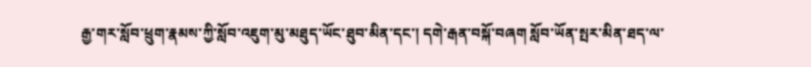རྒྱ་གར་སློབ་ཕྲུག་རྣམས་ཀྱི་སློབ་འཇུག་མུ་མཐུད་ཡོང་ཐུབ་མིན་དང་། དགེ་རྒན་བསྐོ་བཞག སློབ་ཡོན་སྤར་མིན་ཐད་ལ་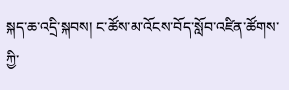སྐད་ཆ་འདྲི་སྐབས། ང་ཚོས་མ་འོངས་བོད་སློབ་འཛིན་ཚོགས་ཀྱི་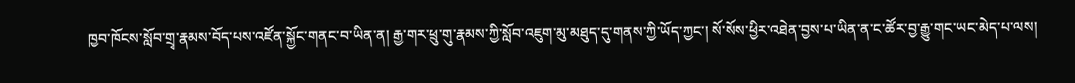ཁྱབ་ཁོངས་སློབ་གྲྭ་རྣམས་བོད་པས་འཛོན་སྐྱོང་གནང་བ་ཡིན་ན། རྒྱ་གར་ཕྲུ་གུ་རྣམས་ཀྱི་སློབ་འཇུག་མུ་མཐུད་དུ་གནས་ཀྱི་ཡོད་ཀྱང་། སོ་སོས་ཕྱིར་འཐེན་བྱས་པ་ཡིན་ན་ང་ཚོར་བྱ་རྒྱུ་གང་ཡང་མེད་པ་ལས།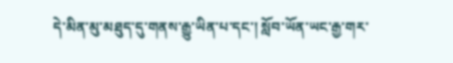དེ་མིན་མུ་མཐུད་དུ་གནས་རྒྱུ་ཡིན་པ་དང་། སློབ་ཡོན་ཡང་རྒྱ་གར་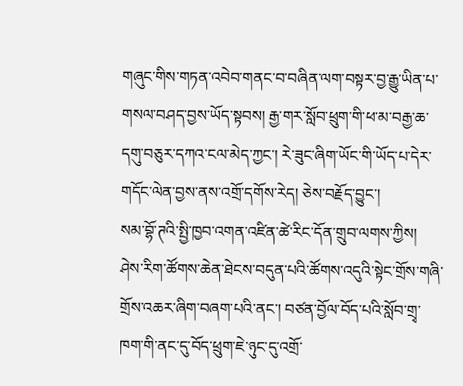གཞུང་གིས་གཏན་འབེབ་གནང་བ་བཞིན་ལག་བསྟར་བྱ་རྒྱུ་ཡིན་པ་གསལ་བཤད་བྱས་ཡོད་སྟབས། རྒྱ་གར་སློབ་ཕྲུག་གི་ཕ་མ་བརྒྱ་ཆ་དགུ་བཅུར་དཀའ་ངལ་མེད་ཀྱང་། རེ་ཟུང་ཞིག་ཡོང་གི་ཡོད་པ་དེར་གདོང་ལེན་བྱས་ནས་འགྲོ་དགོས་རེད། ཅེས་བརྗོད་བྱུང་།
སམ་བྷོ་ཊའི་སྤྱི་ཁྱབ་འགན་འཛིན་ཚེ་རིང་དོན་གྲུབ་ལགས་ཀྱིས། ཤེས་རིག་ཚོགས་ཆེན་ཐེངས་བདུན་པའི་ཚོགས་འདུའི་སྟེང་གྲོས་གཞི་གྲོས་འཆར་ཞིག་བཞག་པའི་ནང་། བཙན་བྱོལ་བོད་པའི་སློབ་གྲྭ་ཁག་གི་ནང་དུ་བོད་ཕྲུག་ཇེ་ཉུང་དུ་འགྲོ་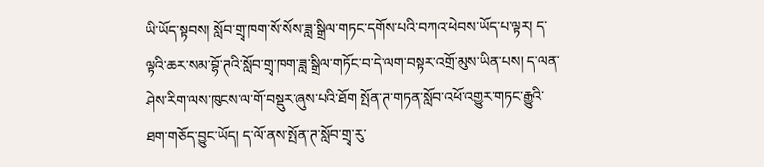ཡི་ཡོད་སྟབས། སློབ་གྲྭ་ཁག་སོ་སོས་ཟླ་སྒྲིལ་གཏང་དགོས་པའི་བཀའ་ཕེབས་ཡོད་པ་ལྟར། ད་ལྟའི་ཆར་སམ་བྷོ་ཊའི་སློབ་གྲྭ་ཁག་ཟླ་སྒྲིལ་གཏོང་བ་དེ་ལག་བསྟར་འགྲོ་མུས་ཡིན་པས། ད་ལན་ཤེས་རིག་ལས་ཁུངས་ལ་གོ་བསྡུར་ཞུས་པའི་ཐོག སྤོན་ཊ་གཏན་སློབ་འཕོ་འགྱུར་གཏང་རྒྱུའི་ཐག་གཅོད་བྱུང་ཡོད། ད་ལོ་ནས་སྤོན་ཊ་སློབ་གྲྭ་རུ་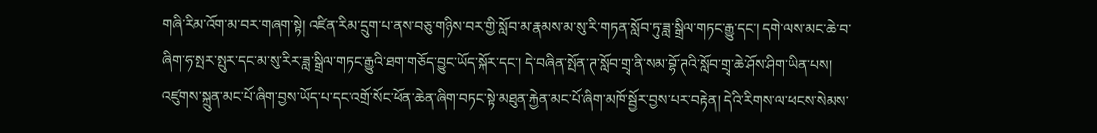གཞི་རིམ་འོག་མ་བར་གཞག་སྟེ། འཛིན་རིམ་དྲུག་པ་ནས་བཅུ་གཉིས་བར་གྱི་སློབ་མ་རྣམས་མ་སུ་རི་གཏན་སློབ་ཏུ་ཟླ་སྒྲིལ་གཏང་རྒྱུ་དང་། དགེ་ལས་མང་ཆེ་བ་ཞིག་ཧ་སྤར་སྤུར་དང་མ་སུ་རིར་ཟླ་སྒྲིལ་གཏང་རྒྱུའི་ཐག་གཅོད་བྱུང་ཡོད་སྐོར་དང་། དེ་བཞིན་སྤོན་ཊ་སློབ་གྲྭ་ནི་སམ་བྷོ་ཊའི་སློབ་གྲྭ་ཆེ་ཤོས་ཤིག་ཡིན་པས། འཛུགས་སྐྲུན་མང་པོ་ཞིག་བྱས་ཡོད་པ་དང་འགྲོ་སོང་ཕོན་ཆེན་ཞིག་བཏང་སྟེ་མཐུན་རྐྱེན་མང་པོ་ཞིག་མཁོ་སྦྱོར་བྱས་པར་བརྟེན། དེའི་རིགས་ལ་ཕངས་སེམས་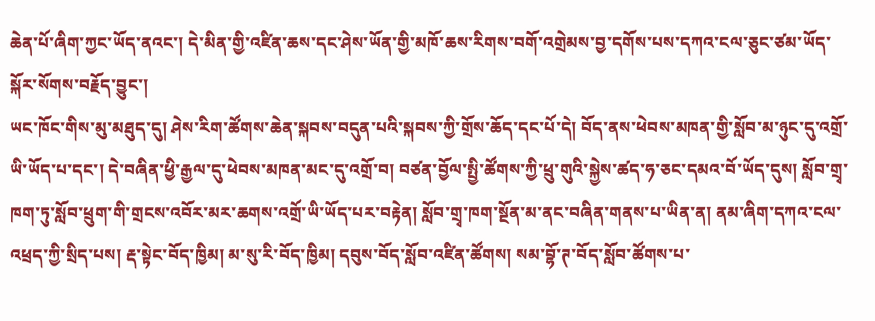ཆེན་པོ་ཞིག་ཀྱང་ཡོད་ནའང་། དེ་མིན་གྱི་འཛིན་ཆས་དང་ཤེས་ཡོན་གྱི་མཁོ་ཆས་རིགས་བགོ་འགྲེམས་བྱ་དགོས་པས་དཀའ་ངལ་ཅུང་ཙམ་ཡོད་སྐོར་སོགས་བརྗོད་བྱུང་།
ཡང་ཁོང་གིས་མུ་མཐུད་དུ། ཤེས་རིག་ཚོགས་ཆེན་སྐབས་བདུན་པའི་སྐབས་ཀྱི་གྲོས་ཆོད་དང་པོ་དེ། བོད་ནས་ཕེབས་མཁན་གྱི་སློབ་མ་ཉུང་དུ་འགྲོ་ཡི་ཡོད་པ་དང་། དེ་བཞིན་ཕྱི་རྒྱལ་དུ་ཕེབས་མཁན་མང་དུ་འགྲོ་བ། བཙན་བྱོལ་སྤྱི་ཚོགས་ཀྱི་ཕྲུ་གུའི་སྐྱེས་ཚད་ཧ་ཅང་དམའ་བོ་ཡོད་དུས། སློབ་གྲྭ་ཁག་ཏུ་སློབ་ཕྲུག་གི་གྲངས་འབོར་མར་ཆགས་འགྲོ་ཡི་ཡོད་པར་བརྟེན། སློབ་གྲྭ་ཁག་སྔོན་མ་ནང་བཞིན་གནས་པ་ཡིན་ན། ནམ་ཞིག་དཀའ་ངལ་འཕྲད་ཀྱི་སྲིད་པས། རྡ་སྟེང་བོད་ཁྱིམ། མ་སུ་རི་བོད་ཁྱིམ། དབུས་བོད་སློབ་འཛིན་ཚོགས། སམ་བྷོ་ཊ་བོད་སློབ་ཚོགས་པ་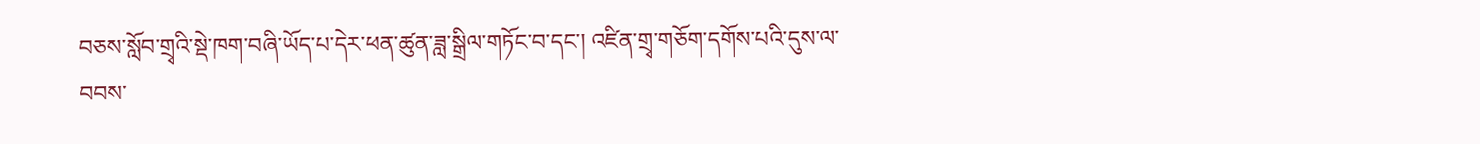བཅས་སློབ་གྲྭའི་སྡེ་ཁག་བཞི་ཡོད་པ་དེར་ཕན་ཚུན་ཟླ་སྒྲིལ་གཏོང་བ་དང་། འཛིན་གྲྭ་གཅོག་དགོས་པའི་དུས་ལ་བབས་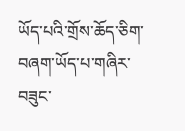ཡོད་པའི་གྲོས་ཆོད་ཅིག་བཞག་ཡོད་པ་གཞིར་བཟུང་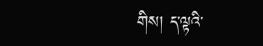གིས། ད་ལྟའི་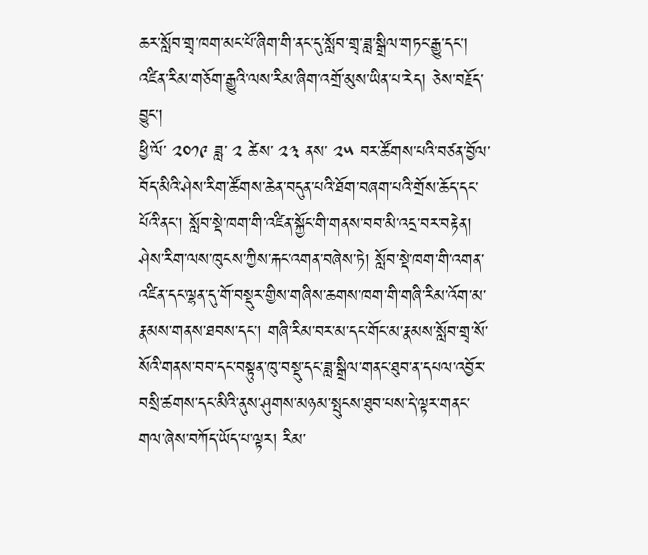ཆར་སློབ་གྲྭ་ཁག་མང་པོ་ཞིག་གི་ནང་དུ་སློབ་གྲྭ་ཟླ་སྒྲིལ་གཏང་རྒྱུ་དང་། འཛིན་རིམ་གཅོག་རྒྱུའི་ལས་རིམ་ཞིག་འགྲོ་མུས་ཡིན་པ་རེད། ཅེས་བརྗོད་བྱུང་།
ཕྱི་ལོ་ ༢༠༡༩ ཟླ་ ༢ ཚེས་ ༢༣ ནས་ ༢༥ བར་ཚོགས་པའི་བཙན་བྱོལ་བོད་མིའི་ཤེས་རིག་ཚོགས་ཆེན་བདུན་པའི་ཐོག་བཞག་པའི་གྲོས་ཆོད་དང་པོའི་ནང་། སློབ་སྡེ་ཁག་གི་འཛིན་སྐྱོང་གི་གནས་བབ་མི་འདྲ་བར་བརྟེན། ཤེས་རིག་ལས་ཁུངས་ཀྱིས་རྐང་འགན་བཞེས་ཏེ། སློབ་སྡེ་ཁག་གི་འགན་འཛིན་དང་ལྷན་དུ་གོ་བསྡུར་གྱིས་གཞིས་ཆགས་ཁག་གི་གཞི་རིམ་འོག་མ་རྣམས་གནས་ཐབས་དང་། གཞི་རིམ་བར་མ་དང་གོང་མ་རྣམས་སློབ་གྲྭ་སོ་སོའི་གནས་བབ་དང་བསྟུན་ཁུ་བསྡུ་དང་ཟླ་སྒྲིལ་གནང་ཐུབ་ན་དཔལ་འབྱོར་བསྲི་ཚགས་དང་མིའི་ནུས་ཤུགས་མཉམ་སྤུངས་ཐུབ་པས་དེ་ལྟར་གནང་གལ་ཞེས་བཀོད་ཡོད་པ་ལྟར། རིམ་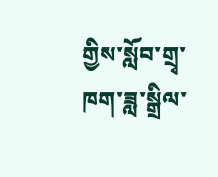གྱིས་སློབ་གྲྭ་ཁག་ཟླ་སྒྲིལ་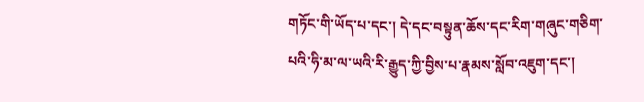གཏོང་གི་ཡོད་པ་དང་། དེ་དང་བསྟུན་ཆོས་དང་རིག་གཞུང་གཅིག་པའི་ཧི་མ་ལ་ཡའི་རི་རྒྱུད་ཀྱི་བྱིས་པ་རྣམས་སློབ་འཇུག་དང་།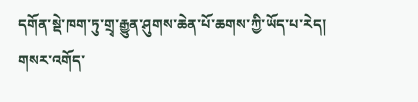དགོན་སྡེ་ཁག་ཏུ་གྲྭ་རྒྱུན་ཤུགས་ཆེན་པོ་ཆགས་ཀྱི་ཡོད་པ་རེད།
གསར་འགོད་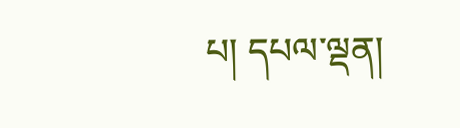པ། དཔལ་ལྡན།